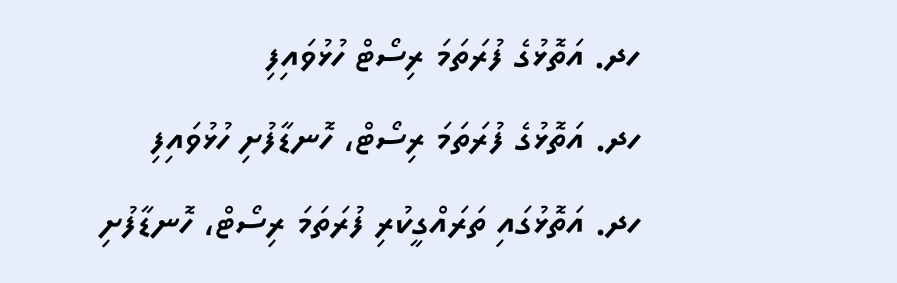ހދ. އަތޮޅުގެ ފުރަތަމަ ރިސޯޓް ހުޅުވައިފި
ހދ. އަތޮޅުގެ ފުރަތަމަ ރިސޯޓް، ހޮނޑާފުށި ހުޅުވައިފި
ހދ. އަތޮޅުގައި ތަރައްގީކުރި ފުރަތަމަ ރިސޯޓް، ހޮނޑާފުށި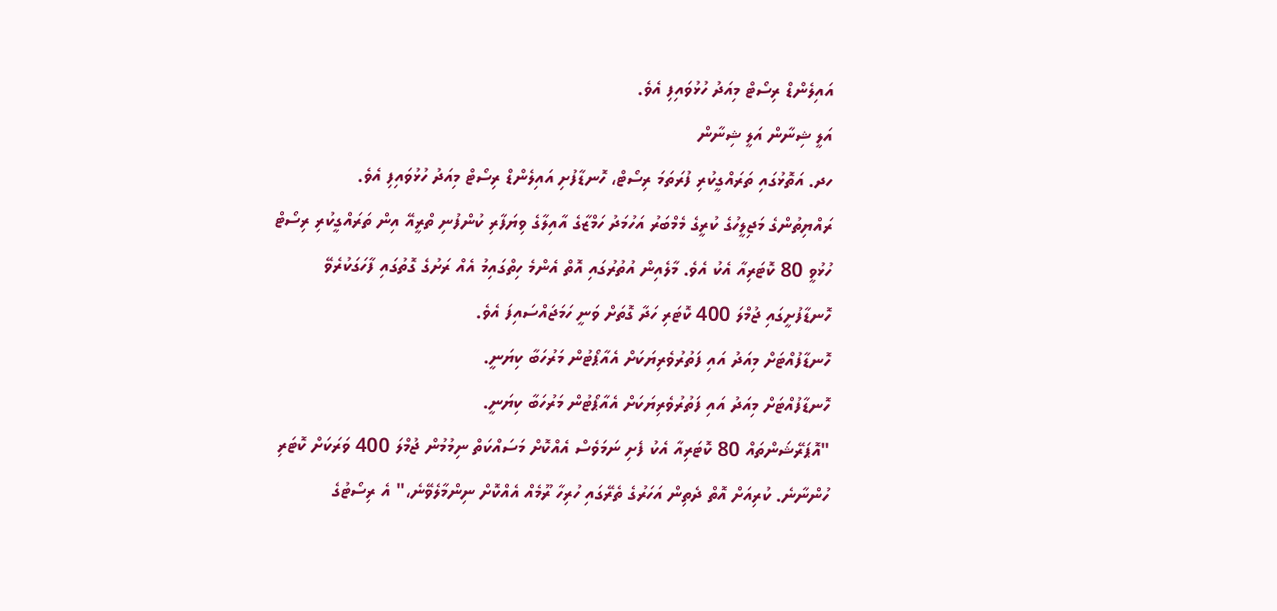އައިލެންޑް ރިސޯޓް މިއަދު ހުޅުވައިފި އެވެ.
އަލީ ޝިނާން އަލީ ޝިނާން
ހދ. އަތޮޅުގައި ތަރައްގީކުރި ފުރަތަމަ ރިސޯޓް، ހޮނޑާފުށި އައިލެންޑް ރިސޯޓް މިއަދު ހުޅުވައިފި އެވެ.
ރައްޔިތުންގެ މަޖިލީހުގެ ކުރީގެ މެމްބަރު އަހުމަދު ހަމްޒާގެ އާއިލާގެ ވިޔަފާރި ކުންފުނި ތްރީއޭ އިން ތަރައްގީކުރި ރިސޯޓް ހުޅުވީ 80 ކޮޓަރިއާ އެކު އެވެ. މާލެއިން އުތުރުގައި އޮތް އެންމެ ހިތްގައިމު އެއް ރަށުގެ ގޮތުގައި ފާހަގަކުރެވޭ ހޮނޑާފުށީގައި ޖުމްލަ 400 ކޮޓަރި ހަދާ ގޮތަށް ވަނީ ހަމަޖައްސައިފަ އެވެ.
ހޮނޑާފުއްޓަށް މިއަދު އައި ފަތުރުވެރިޔަކަށް އެއާޕޯޓުން މަރުހަބާ ކިޔަނީ.
ހޮނޑާފުއްޓަށް މިއަދު އައި ފަތުރުވެރިޔަކަށް އެއާޕޯޓުން މަރުހަބާ ކިޔަނީ.
"އޮޕަރޭޝަންތައް 80 ކޮޓަރިއާ އެކު ފެށި ނަމަވެސް އެއްކޮށް މަސައްކަތް ނިމުމުން ޖުމްލަ 400 ވަރަކަށް ކޮޓަރި ހުންނާނެ. ކުރިއަށް އޮތް ދެތިން އަހަރުގެ ތެރޭގައި ހުރިހާ ރޫމެއް އެއްކޮށް ނިންމާލެވޭނެ،" އެ ރިސޯޓުގެ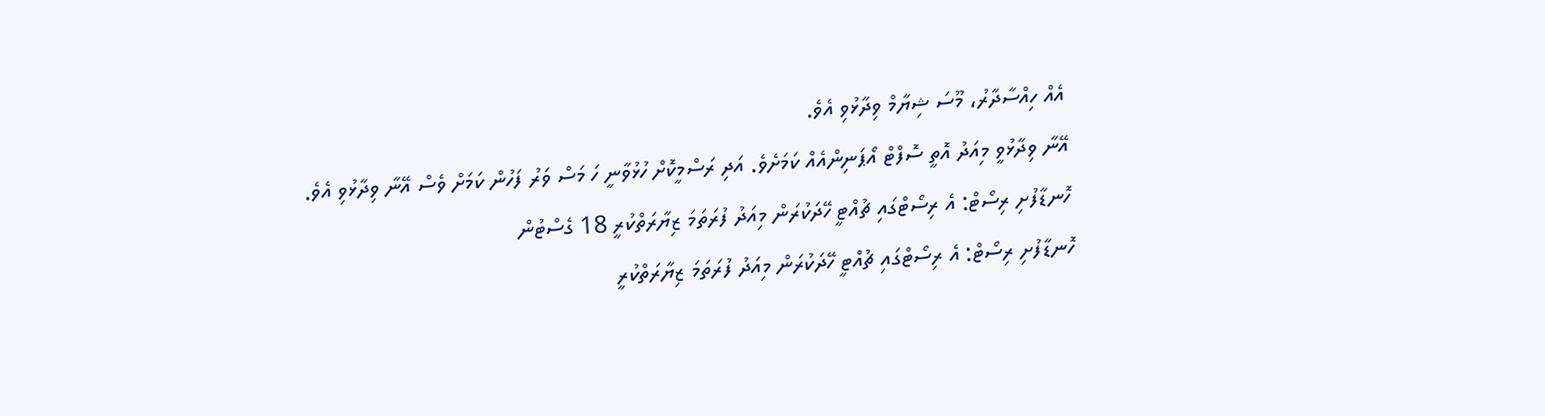އެއް ހިއްސާދާރު، މޫސަ ޝިޔާމް ވިދާޅުވި އެވެ.
އޭނާ ވިދާޅުވީ މިއަދު އޮތީ ސޮފްޓް އޯޕަނިންއެއް ކަމަށެވެ. އަދި ރަސްމީކޮށް ހުޅުވާނީ ހަ މަސް ވަރު ފަހުން ކަމަށް ވެސް އޭނާ ވިދާޅުވި އެވެ.
ހޮނޑާފުށި ރިސޯޓް: އެ ރިސޯޓްގައި ޗުއްޓީ ހޭދަކުރަން މިއަދު ފުރަތަމަ ޒިޔާރަތްކުރީ 18 ގެސްޓުން
ހޮނޑާފުށި ރިސޯޓް: އެ ރިސޯޓްގައި ޗުއްޓީ ހޭދަކުރަން މިއަދު ފުރަތަމަ ޒިޔާރަތްކުރީ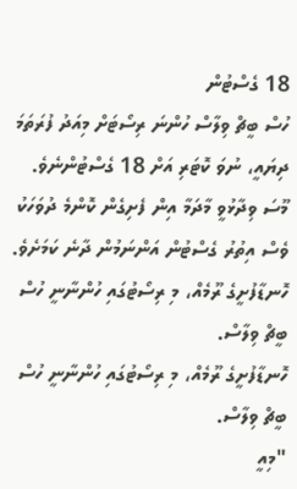18 ގެސްޓުން
ހުސް ބީޗް ވިލާސް ހުންނަ ރިސޯޓަށް މިއަދު ފުރަތަމަ ދިޔައީ، ނުވަ ކޮޓަރި އަށް 18 ގެސްޓުންނެވެ.
މޫސަ ވިދާޅުވީ މާދަމާ އިން ފެށިގެން ކޮންމެ ދުވަހަކު ވެސް އިތުރު ގެސްޓުން އަންނަމުން ދާނެ ކަމަށެވެ.
ހޮނޑާފުށީގެ ރޫމެއް، މި ރިސޯޓުގައި ހުންނާނީ ހުސް ބީޗް ވިލާސް.
ހޮނޑާފުށީގެ ރޫމެއް، މި ރިސޯޓުގައި ހުންނާނީ ހުސް ބީޗް ވިލާސް.
"މިއީ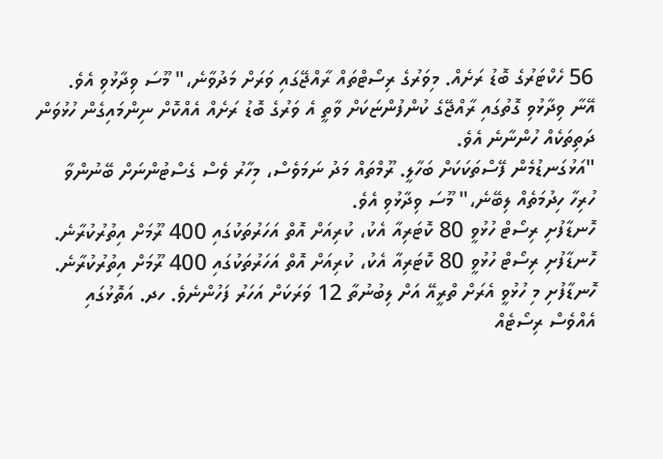56 ހެކްޓަރުގެ ބޮޑު ރަށެއް. މިވަރުގެ ރިސޯޓްތައް ރާއްޖޭގައި ވަރަށް މަދުވާނެ،" މޫސަ ވިދާޅުވި އެވެ.
އޭނާ ވިދާޅުވި ގޮތުގައި ރާއްޖޭގެ ކުންފުންޏަކަށް ވާތީ އެ ވަރުގެ ބޮޑު ރަށެއް އެއްކޮށް ނިންމައިގެން ހުޅުވަން ދަތިތަކެއް ހުންނާނެ އެވެ.
"އަޅުގަނޑުމެން ފޭސްތަކަކަށް ބަހާލީ. ރޫމްތައް މަދު ނަމަވެސް، މިހާރު ވެސް ގެސްޓުންނަށް ބޭނުންވާ ހުރިހާ ހިދުމަތެއް ލިބޭނެ،" މޫސަ ވިދާޅުވި އެވެ.
ހޮނޑާފުށި ރިސޯޓް ހުޅުވީ 80 ކޮޓަރިއާ އެކު، ކުރިއަށް އޮތް އަހަރުތަކުގައި 400 ރޫމަށް އިތުރުކުރާނެ.
ހޮނޑާފުށި ރިސޯޓް ހުޅުވީ 80 ކޮޓަރިއާ އެކު، ކުރިއަށް އޮތް އަހަރުތަކުގައި 400 ރޫމަށް އިތުރުކުރާނެ.
ހޮނޑާފުށި މި ހުޅުވީ އެރަށް ތްރީއޭ އަށް ލިބުނުތާ 12 ވަރަކަށް އަހަރު ފަހުންނެވެ. ހދ. އަތޮޅުގައި އެއްވެސް ރިސޯޓެއް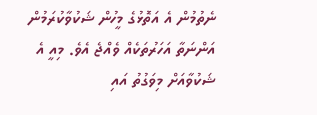ނެތުމުން އެ އަތޮޅުގެ މީހުން ޝަކުވާކުރަމުން އަންނަތާ އަހަރުތަކެއް ވެއްޖެ އެވެ. މިއީ އެ ޝަކުވާއަށް މިވަގުތު އައި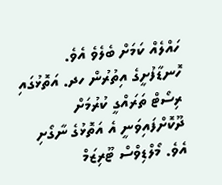ހައްލެއް ކަމަށް ބެލެވެ އެވެ.
ހޮނޑާފުށީގެ އިތުރުން ހދ. އަތޮޅުގައި ރިސޯޓް ތަރައްގީ ކުރުމަށް ދޫކޮށްފައިވަނީ އެ އަތޮޅުގެ ނާގޯށި އެވެ. މޯލްޑިވްސް ޓޫރިޒަމް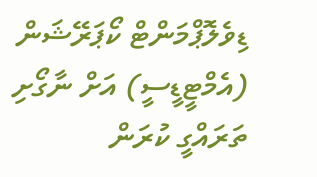ޑިވެލޮޕްމަންޓް ކޯޕަރޭޝަން (އެމްޓީޑީސީ) އަށް ނާގޯށި ތަރައްގީ ކުރަން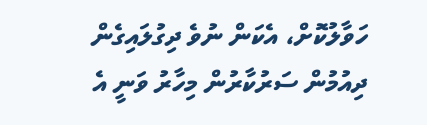ހަވާލުކޮށް، އެކަން ނުވެ ދިގުލައިގެން ދިއުމުން ސަރުކާރުން މިހާރު ވަނީ އެ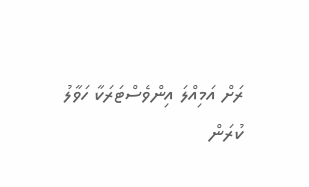ރަށް އަމިއްލަ އިންވެސްޓަރަކާ ހަވާލު ކުރަން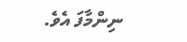ނިންމާފަ އެވެ.